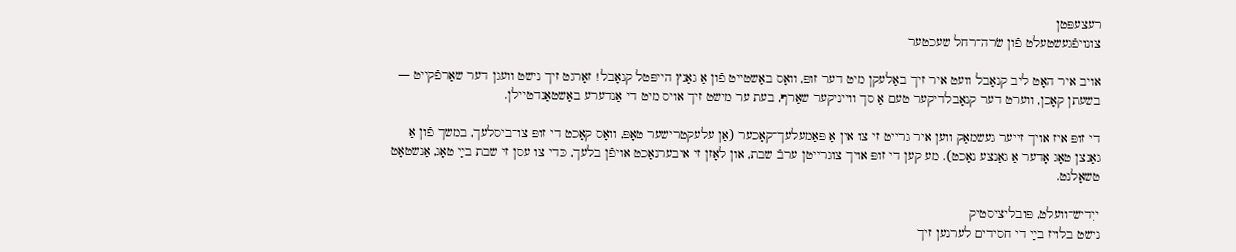רעצעפּטן
צונויפֿגעשטעלט פֿון שׂרה־רחל שעכטער

אויב איר האָט ליב קנאָבל וועט איר זיך באַלעקן מיט דער זופּ, וואָס באַשטייט פֿון אַ גאַנץ הייפּטל קנאָבל! זאָרגט זיך נישט וועגן דער שאַרפֿקייט — בשעתן קאָכן, ווערט דער קנאָבלדיקער טעם אַ סך ווייניקער שאַרף, בעת ער מישט זיך אויס מיט די אַנדערע באַשטאַנדטיילן.

די זופּ איז אויך זייער געשמאַק ווען איר גרייט זי צו אין אַ פּאַמעלעך־קאָכער (אַן עלעקטרישער טאָפּ, וואָס קאָכט די זופּ צו־ביסלעך, במשך פֿון אַ גאַנצן טאָג אָדער אַ גאַנצע נאַכט). מע קען די זופּ אויך צוגרייטן ערבֿ שבת, און לאָזן זי איבערנאַכט אויפֿן בלעך, כּדי צו עסן זי שבת בײַ טאָג, אַנשטאָט טשאָלנט.

ייִדיש־וועלט, פּובליציסטיק
נישט בלויז בײַ די חסידים לערנען זיך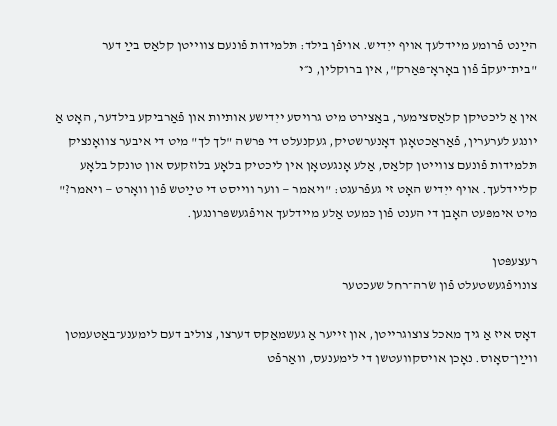הײַנט פֿרומע מיידלעך אויף ייִדיש. אויפֿן בילד: תּלמידות פֿונעם צווייטן קלאַס בײַ דער "בית־יעקבֿ פֿון באָראָ־פּאַרק", אין ברוקלין, נ״י

אין אַ ליכטיקן קלאַסצימער, באַצירט מיט גרויסע ייִדישע אותיות און פֿאַרביקע בילדער, האָט אַ יונגע לערערין, פֿאַראַכטאָגן דאָנערשטיק, געקנעלט די פּרשה "לך לך" מיט די איבער צוואָנציק תּלמידות פֿונעם צווייטן קלאַס, אַלע אָנגעטאָן אין ליכטיק בלאָע בלוזקעס און טונקל בלאָע קליידלעך. אויף ייִדיש האָט זי געפֿרעגט: "ויאמר — ווער ווייסט די טײַטש פֿון וואָרט — ויאמר?" מיט אימפּעט האָבן די הענט פֿון כּמעט אַלע מיידלעך אויפֿגעשפּרונגען.

רעצעפּטן
צונויפֿגעשטעלט פֿון שׂרה־רחל שעכטער

דאָס איז אַ גיך מאכל צוצוגרייטן, און זייער אַ געשמאַקס דערצו, צוליב דעם לימענע־באַטעמטן ווײַן־סאָוס. נאָכן אויסקוועטשן די לימענעס, וואַרפֿט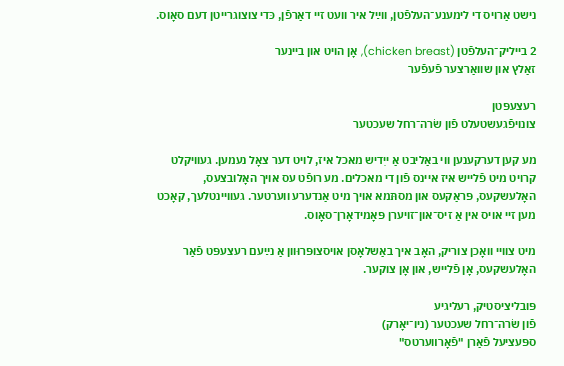נישט אַרויס די לימענע־העלפֿטן, ווײַל איר וועט זיי דאַרפֿן, כּדי צוצוגרייטן דעם סאָוס.

2 בייליק־העלפֿטן (chicken breast), אָן הויט און ביינער
זאַלץ און שוואַרצער פֿעפֿער

רעצעפּטן
צונויפֿגעשטעלט פֿון שׂרה־רחל שעכטער

מע קען דערקענען ווי באַליבט אַ ייִדיש מאכל איז, לויט דער צאָל נעמען. געוויקלט קרויט מיט פֿלייש איז איינס פֿון די מאכלים. מע רופֿט עס אויך האָלובצעס, האָלעשקעס, פּראַקעס און מסתּמא אויך מיט אַנדערע ווערטער. געוויינטלעך, קאָכט מען זיי אויס אין אַ זיס־און־זויערן פּאָמידאָרן־סאָוס.

מיט צוויי וואָכן צוריק, האָב איך באַשלאָסן אויסצופּרוּוון אַ נײַעם רעצעפּט פֿאַר האָלעשקעס, אָן פֿלייש, און אָן צוקער.

פּובליציסטיק, רעליגיע
פֿון שׂרה־רחל שעכטער (ניו־יאָרק)
ספּעציעל פֿאַרן "פֿאָרװערטס"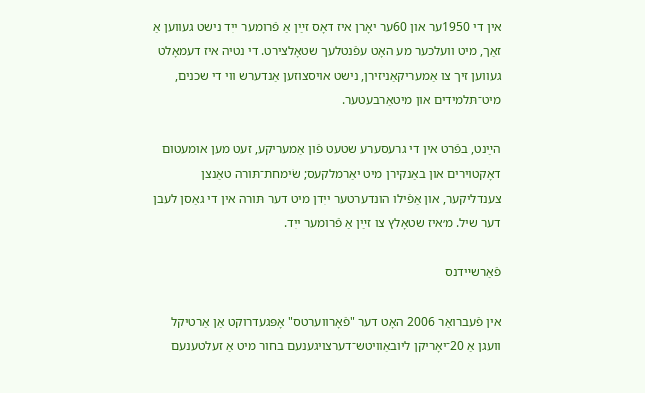אין די 1950ער און 60ער יאָרן איז דאָס זײַן אַ פֿרומער ייִד נישט געווען אַ זאַך, מיט וועלכער מע האָט עפֿנטלעך שטאָלצירט. די נטיה איז דעמאָלט געווען זיך צו אַמעריקאַניזירן, נישט אויסצוזען אַנדערש ווי די שכנים, מיט־תּלמידים און מיטאַרבעטער.

הײַנט, בפֿרט אין די גרעסערע שטעט פֿון אַמעריקע, זעט מען אומעטום דאָקטוירים און באַנקירן מיט יאַרמלקעס; שׂימחת־תּורה טאַנצן צענדליקער, און אַפֿילו הונדערטער ייִדן מיט דער תּורה אין די גאַסן לעבן דער שיל. מ׳איז שטאָלץ צו זײַן אַ פֿרומער ייִד.

פֿאַרשײדנס

אין פֿעברואַר 2006 האָט דער "פֿאָרווערטס" אָפּגעדרוקט אַן אַרטיקל וועגן אַ 20־יאָריקן ליובאַוויטש־דערצויגענעם בחור מיט אַ זעלטענעם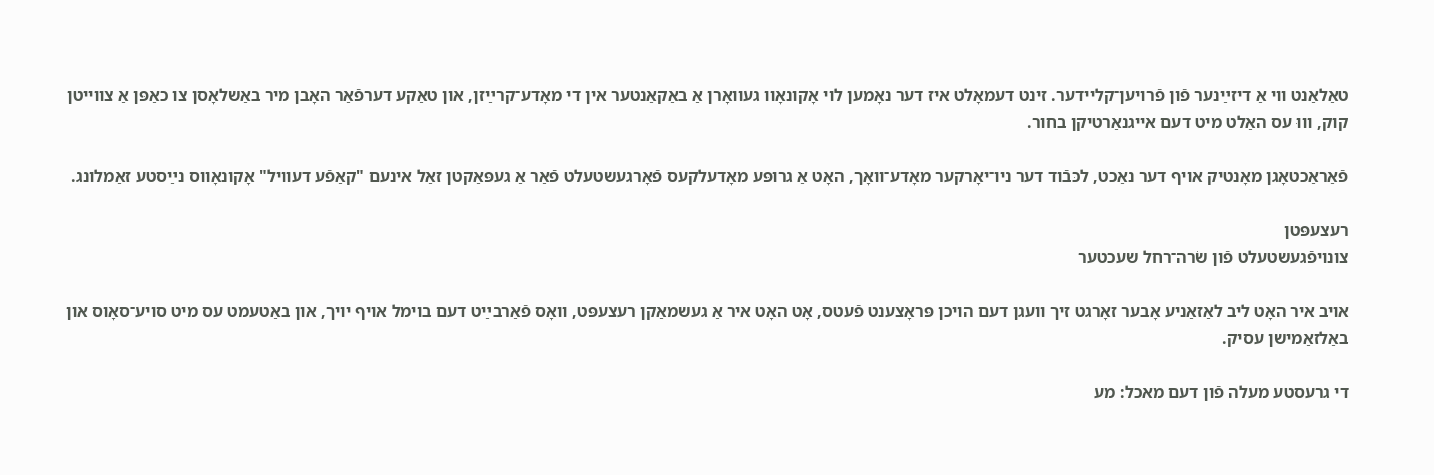טאַלאַנט ווי אַ דיזײַנער פֿון פֿרויען־קליידער. זינט דעמאָלט איז דער נאָמען לוי אָקונאָוו געוואָרן אַ באַקאַנטער אין די מאָדע־קרײַזן, און טאַקע דערפֿאַר האָבן מיר באַשלאָסן צו כאַפּן אַ צווייטן קוק, וווּ עס האַלט מיט דעם אייגנאַרטיקן בחור.

פֿאַראַכטאָגן מאָנטיק אויף דער נאַכט, לכּבֿוד דער ניו־יאָרקער מאָדע־וואָך, האָט אַ גרופּע מאָדעלקעס פֿאָרגעשטעלט פֿאַר אַ געפּאַקטן זאַל אינעם "קאַפֿע דעוויל" אָקונאָווס נײַסטע זאַמלונג.

רעצעפּטן
צונויפֿגעשטעלט פֿון שׂרה־רחל שעכטער

אויב איר האָט ליב לאַזאַניע אָבער זאָרגט זיך וועגן דעם הויכן פּראָצענט פֿעטס, אָט האָט איר אַ געשמאַקן רעצעפּט, וואָס פֿאַרבײַט דעם בוימל אויף יויך, און באַטעמט עס מיט סויע־סאָוס און באַלזאַמישן עסיק.

די גרעסטע מעלה פֿון דעם מאכל: מע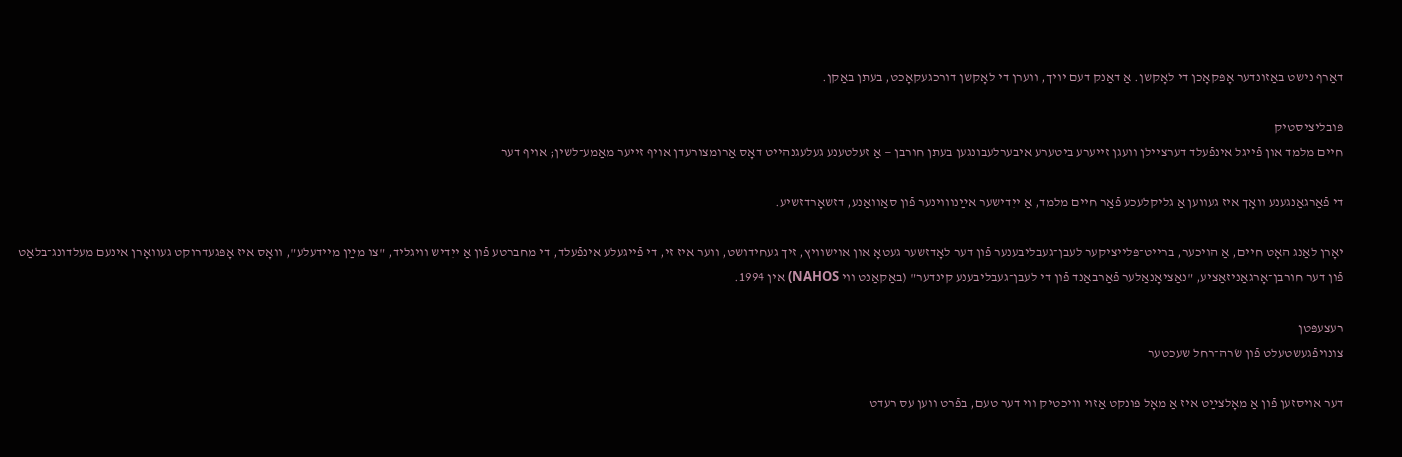דאַרף נישט באַזונדער אָפּקאָכן די לאָקשן. אַ דאַנק דעם יויך, ווערן די לאָקשן דורכגעקאָכט, בעתן באַקן.

פּובליציסטיק
חיים מלמד און פֿייגל אינפֿעלד דערציילן וועגן זייערע ביטערע איבערלעבונגען בעתן חורבן — אַ זעלטענע געלעגנהייט דאָס אַרומצורעדן אויף זייער מאַמע־לשין; אויף דער

די פֿאַרגאַנגענע וואָך איז געווען אַ גליקלעכע פֿאַר חיים מלמד, אַ ייִדישער אײַנוווינער פֿון סאַוואַנע, דזשאָרדזשיע.

יאָרן לאַנג האָט חיים, אַ הויכער, ברייט־פּלייציקער לעבן־געבליבענער פֿון דער לאָדזשער געטאָ און אוישוויץ, זיך געחידושט, ווער איז זי, די פֿייגעלע אינפֿעלד, די מחברטע פֿון אַ ייִדיש וויגליד, "צו מײַן מיידעלע", וואָס איז אָפּגעדרוקט געוואָרן אינעם מעלדונג־בלאַט פֿון דער חורבן־אָרגאַניזאַציע, "נאַציאָנאַלער פֿאַרבאַנד פֿון די לעבן־געבליבענע קינדער" (באַקאַנט ווי NAHOS) אין 1994.

רעצעפּטן
צונויפֿגעשטעלט פֿון שׂרה־רחל שעכטער

דער אויסזען פֿון אַ מאָלצײַט איז אַ מאָל פּונקט אַזוי וויכטיק ווי דער טעם, בפֿרט ווען עס רעדט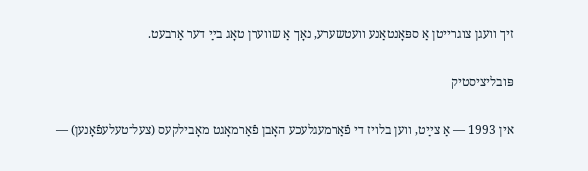זיך וועגן צוגרייטן אַ ספּאָנטאַנע וועטשערע, נאָך אַ שווערן טאָג בײַ דער אַרבעט.

פּובליציסטיק

אין 1993 — אַ צײַט, ווען בלויז די פֿאַרמעגלעכע האָבן פֿאַרמאָגט מאָבילקעס (צעל־טעלעפֿאָנען) —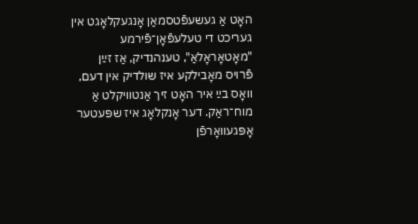האָט אַ געשעפֿטסמאַן אָנגעקלאָגט אין געריכט די טעלעפֿאָן־פֿירמע "מאָטאָראָלאַ", טענהנדיק, אַז זײַן פֿרויס מאָבילקע איז שולדיק אין דעם, וואָס בײַ איר האָט זיך אַנטוויקלט אַ מוח־ראַק. דער אָנקלאָג איז שפּעטער אָפּגעוואָרפֿן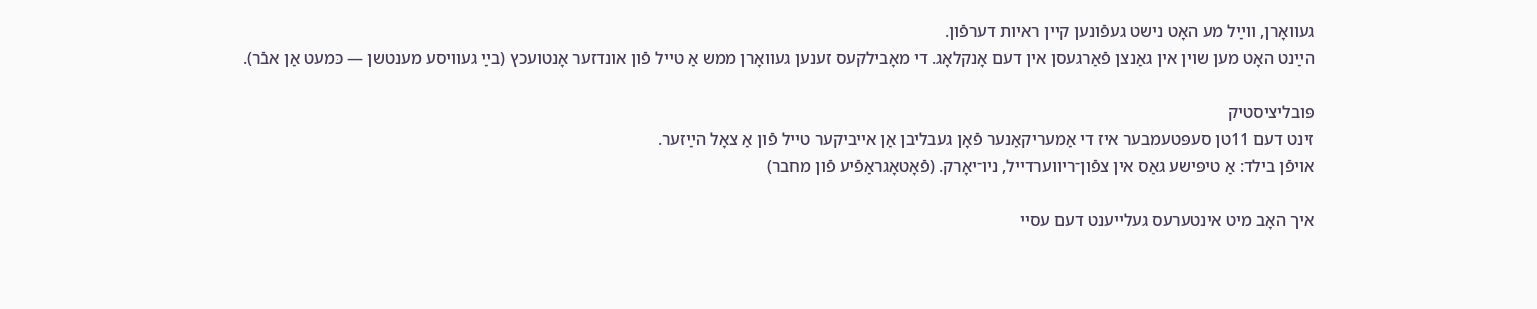געוואָרן, ווײַל מע האָט נישט געפֿונען קיין ראיות דערפֿון.
הײַנט האָט מען שוין אין גאַנצן פֿאַרגעסן אין דעם אָנקלאָג. די מאָבילקעס זענען געוואָרן ממש אַ טייל פֿון אונדזער אָנטועכץ (בײַ געוויסע מענטשן — כּמעט אַן אבֿר).

פּובליציסטיק
זינט דעם 11טן סעפּטעמבער איז די אַמעריקאַנער פֿאָן געבליבן אַן אייביקער טייל פֿון אַ צאָל הײַזער.
אויפֿן בילד: אַ טיפּישע גאַס אין צפֿון־ריווערדייל, ניו־יאָרק. (פֿאָטאָגראַפֿיע פֿון מחבר)

איך האָב מיט אינטערעס געלייענט דעם עסיי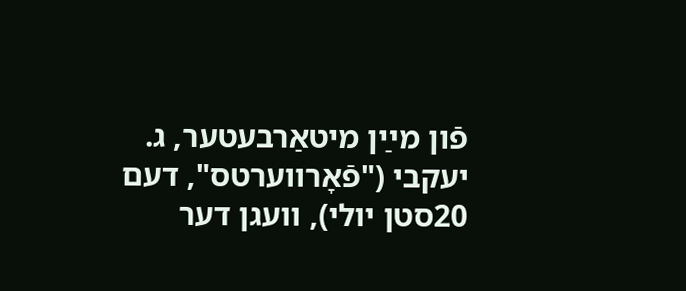פֿון מײַן מיטאַרבעטער, ג. יעקבי ("פֿאָרווערטס", דעם 20סטן יולי), וועגן דער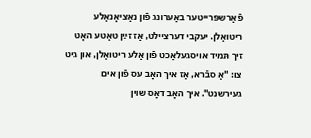פֿאַרשפּרייטער באַערונג פֿון נאַציאָנאַלע ריטואַלן. יעקבי דערציילט, אַז זײַן טאַטע האָט זיך תּמיד אויסגעלאַכט פֿון אַלע ריטואַלן, און גיט צו: "אַ סבֿרא, אַז איך האָב עס פֿון אים געירשנט". איך האָב דאָס שוין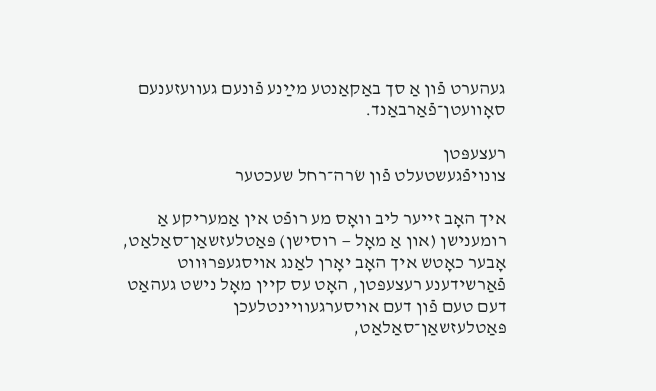געהערט פֿון אַ סך באַקאַנטע מײַנע פֿונעם געוועזענעם סאָוועטן־פֿאַרבאַנד.

רעצעפּטן
צונויפֿגעשטעלט פֿון שׂרה־רחל שעכטער

איך האָב זייער ליב וואָס מע רופֿט אין אַמעריקע אַ רומענישן (און אַ מאָל — רוסישן) פּאַטלעזשאַן־סאַלאַט, אָבער כאָטש איך האָב יאָרן לאַנג אויסגעפּרוּווט פֿאַרשידענע רעצעפּטן, האָט עס קיין מאָל נישט געהאַט דעם טעם פֿון דעם אויסערגעוויינטלעכן פּאַטלעזשאַן־סאַלאַט,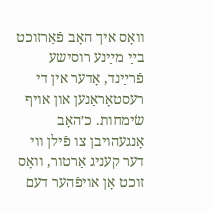וואָס איך האָב פֿאַרזוכט בײַ מײַנע רוסישע פֿרײַנד, אָדער אין די רעסטאָראַנען און אויף שׂימחות. כ׳האָב אָנגעהויבן צו פֿילן ווי דער קעניג אַרטור, וואָס זוכט אָן אויפֿהער דעם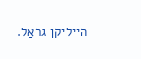הייליקן גראַל.